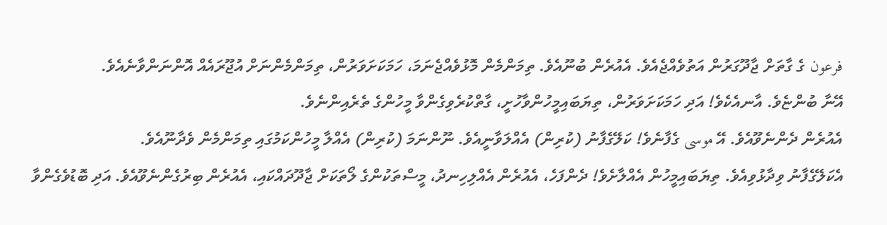فرعون ގެ ގާތަށް ޖާދޫގަރުން އަތުވެއްޖެއެވެ. އެއުރެން ބުނޫއެވެ. ތިމަންމެން މޮޅުވެއްޖެނަމަ، ހަމަކަށަވަރުން، ތިމަންމެންނަށް އުޖޫރައެއް އޮންނަންވާނެއެވެ.
އޭނާ ބުންޏެވެ. އާނއެކެވެ! އަދި ހަމަކަށަވަރުން، ތިޔަބައިމީހުންވާހުށީ، ގާތްކުރެވިގެންވާ މީހުންގެ ތެރެއިންނެވެ.
އެއުރެން ދެންނެވޫއެވެ. އޭ موسى ގެފާނެވެ! ކަލޭގެފާނު (ކުރިން) އެއްލަވާނީއެވެ. ނޫންނަމަ (ކުރިން) އެއްލާ މީހުންކަމުގައި ތިމަންމެން ވެދާނޫއެވެ.
އެކަލޭގެފާނު ވިދާޅުވިއެވެ. ތިޔަބައިމީހުން އެއްލާށެވެ! ދެންފަހެ، އެއުރެން އެއްލިހިނދު، މީސްތަކުންގެ ލޯތަކަށް ޖާދޫދައްކައި، އެއުރެން ބިރުގެންނެވޫއެވެ. އަދި ބޮޑުވެގެންވާ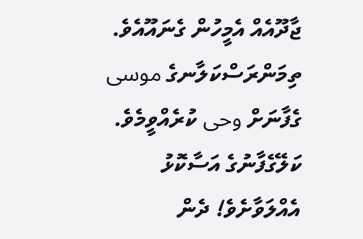ޖާދޫއެއް އެމީހުން ގެނައޫއެވެ.
ތިމަންރަސްކަލާނގެ موسى ގެފާނަށް وحى ކުރެއްވީމެވެ. ކަލޭގެފާނުގެ އަސާކޮޅު އެއްލަވާށެވެ! ދެން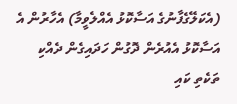(އެކަލޭގެފާނުގެ އަސާކޮޅު އެއްލެވީމާ) އެހާރުން އެ އަސާކޮޅު އެއުރެން ދޮގުން ހަދައިގެން ދެއްކި ތަކެތި ކައި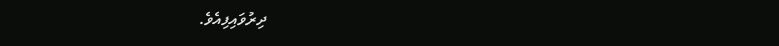ދިރުވައިފިއެވެ.